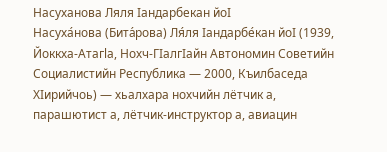Насуханова Ляля Ӏандарбекан йоӀ
Насуха́нова (Бита́рова) Ля́ля Ӏандарбе́кан йоӀ (1939, Йоккха-Атагlа, Нохч-ГӀалгӀайн Автономин Советийн Социалистийн Республика — 2000, Къилбаседа ХӀирийчоь) — хьалхара нохчийн лётчик а, парашютист а, лётчик-инструктор а, авиацин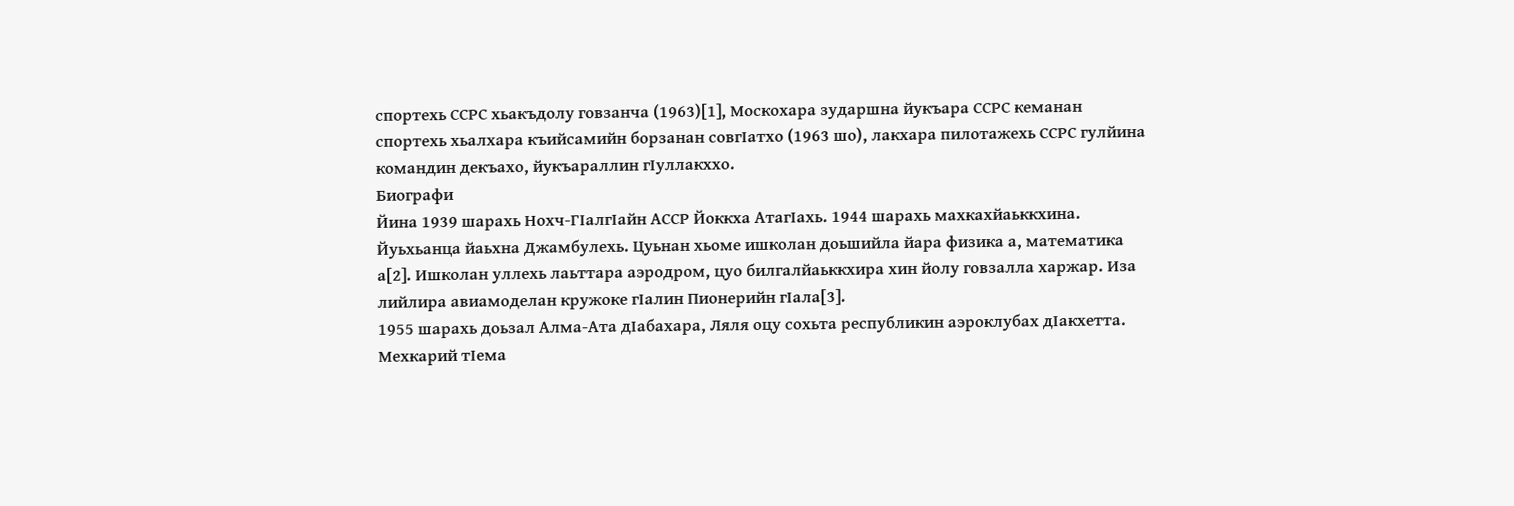спортехь ССРС хьакъдолу говзанча (1963)[1], Москохара зударшна йукъара ССРС кеманан спортехь хьалхара къийсамийн борзанан совгӀатхо (1963 шо), лакхара пилотажехь ССРС гулйина командин декъахо, йукъараллин гӀуллакххо.
Биографи
Йина 1939 шарахь Нохч-ГӀалгӀайн АССР Йоккха АтагӀахь. 1944 шарахь махкахйаьккхина. Йуьхьанца йаьхна Джамбулехь. Цуьнан хьоме ишколан доьшийла йара физика а, математика а[2]. Ишколан уллехь лаьттара аэродром, цуо билгалйаьккхира хин йолу говзалла харжар. Иза лийлира авиамоделан кружоке гӀалин Пионерийн гӀала[3].
1955 шарахь доьзал Алма-Ата дӀабахара, Ляля оцу сохьта республикин аэроклубах дӀакхетта. Мехкарий тӀема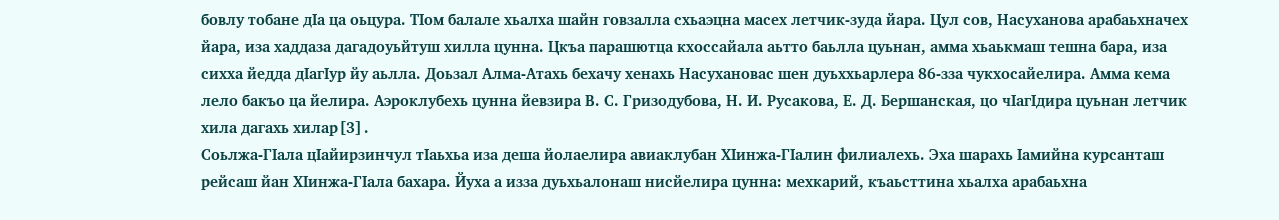бовлу тобане дӀа ца оьцура. ТӀом балале хьалха шайн говзалла схьаэцна масех летчик-зуда йара. Цул сов, Насуханова арабаьхначех йара, иза хаддаза дагадоуьйтуш хилла цунна. Цкъа парашютца кхоссайала аьтто баьлла цуьнан, амма хьаькмаш тешна бара, иза сихха йедда дӀагӀур йу аьлла. Доьзал Алма-Атахь бехачу хенахь Насухановас шен дуьххьарлера 86-зза чукхосайелира. Амма кема лело бакъо ца йелира. Аэроклубехь цунна йевзира В. С. Гризодубова, Н. И. Русакова, Е. Д. Бершанская, цо чӀагӀдира цуьнан летчик хила дагахь хилар[3].
Соьлжа-ГӀала цӀайирзинчул тӀаьхьа иза деша йолаелира авиаклубан ХӀинжа-ГӀалин филиалехь. Эха шарахь Ӏамийна курсанташ рейсаш йан ХӀинжа-ГӀала бахара. Йуха а изза дуьхьалонаш нисйелира цунна: мехкарий, къаьсттина хьалха арабаьхна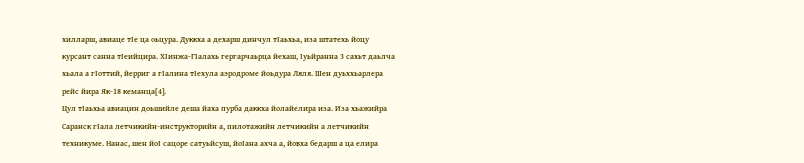хилларш, авиаце тӀе ца оьцура. Дуккха а дехарш динчул тӀаьхьа, иза штатехь йоцу курсант санна тӀеийцира. ХӀинжа-ГӀалахь гергарчаьрца йехаш, Ӏуьйранна 3 сахьт даьлча хьала а гӀоттий, йерриг а гӀалина тӀехула аэродроме йоьдура Ляля. Шен дуьххьарлера рейс йира Як-18 кеманца[4].
Цул тӀаьхьа авиацин доьшийле деша йаха пурба даккха йолайелира иза. Иза хьажийра Саранск гӀала летчикийн-инструкторийн а, пилотажийн летчикийн а летчикийн техникуме. Нанас, шен йоӀ сацоре сатуьйсуш, йоӀана ахча а, йовха бедарш а ца елира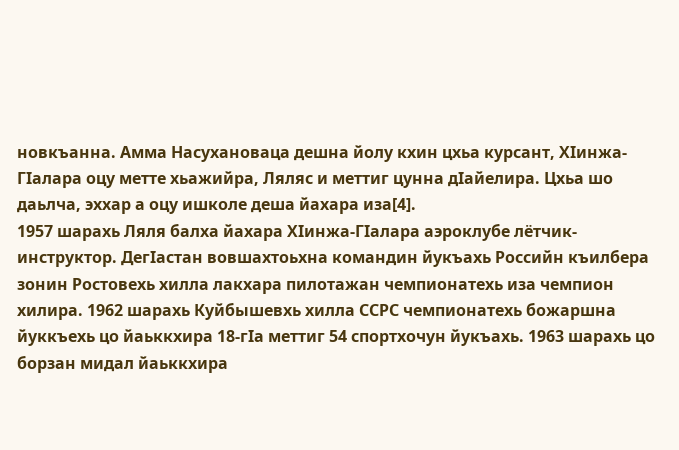новкъанна. Амма Насухановаца дешна йолу кхин цхьа курсант, ХӀинжа-ГӀалара оцу метте хьажийра, Ляляс и меттиг цунна дӀайелира. Цхьа шо даьлча, эххар а оцу ишколе деша йахара иза[4].
1957 шарахь Ляля балха йахара ХӀинжа-ГӀалара аэроклубе лётчик-инструктор. ДегӀастан вовшахтоьхна командин йукъахь Российн къилбера зонин Ростовехь хилла лакхара пилотажан чемпионатехь иза чемпион хилира. 1962 шарахь Куйбышевхь хилла ССРС чемпионатехь божаршна йуккъехь цо йаьккхира 18-гӀа меттиг 54 спортхочун йукъахь. 1963 шарахь цо борзан мидал йаьккхира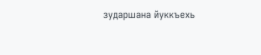зударшана йуккъехь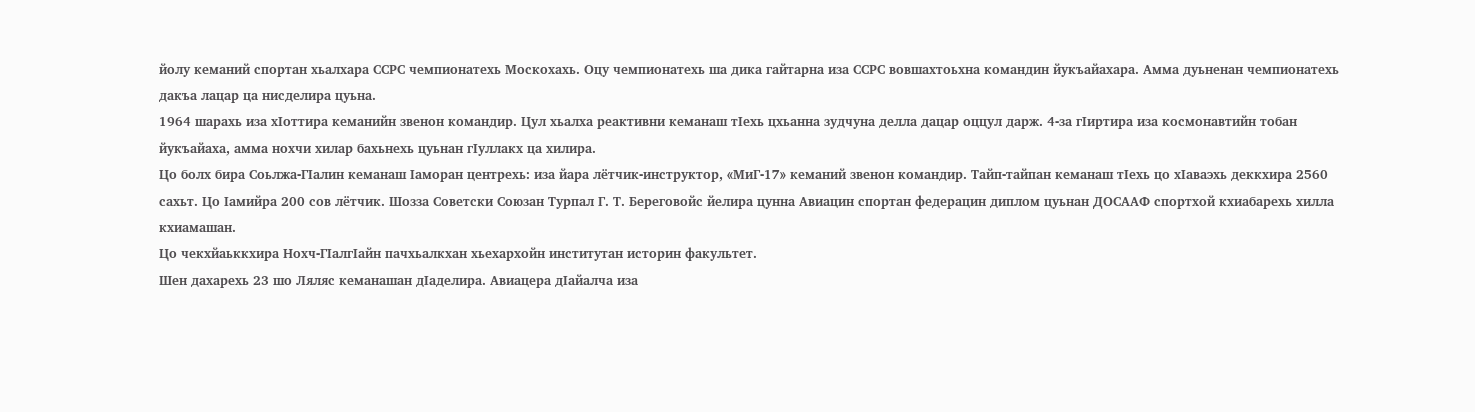йолу кеманий спортан хьалхара ССРС чемпионатехь Москохахь. Оцу чемпионатехь ша дика гайтарна иза ССРС вовшахтоьхна командин йукъайахара. Амма дуьненан чемпионатехь дакъа лацар ца нисделира цуьна.
1964 шарахь иза хӀоттира кеманийн звенон командир. Цул хьалха реактивни кеманаш тӀехь цхьанна зудчуна делла дацар оццул дарж. 4-за гӀиртира иза космонавтийн тобан йукъайаха, амма нохчи хилар бахьнехь цуьнан гӀуллакх ца хилира.
Цо болх бира Соьлжа-ГӀалин кеманаш Ӏаморан центрехь: иза йара лётчик-инструктор, «МиГ-17» кеманий звенон командир. Тайп-тайпан кеманаш тӀехь цо хӀаваэхь деккхира 2560 сахьт. Цо Ӏамийра 200 сов лётчик. Шозза Советски Союзан Турпал Г. Т. Береговойс йелира цунна Авиацин спортан федерацин диплом цуьнан ДОСААФ спортхой кхиабарехь хилла кхиамашан.
Цо чекхйаьккхира Нохч-ГӀалгӀайн пачхьалкхан хьехархойн институтан историн факультет.
Шен дахарехь 23 шо Ляляс кеманашан дӀаделира. Авиацера дӀайалча иза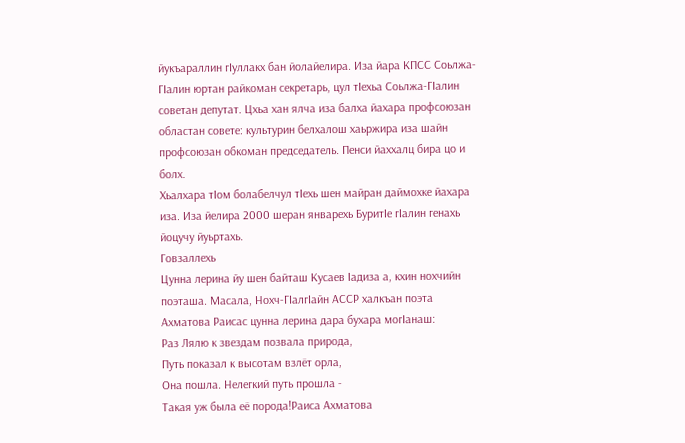йукъараллин гӀуллакх бан йолайелира. Иза йара КПСС Соьлжа-ГӀалин юртан райкоман секретарь, цул тӀехьа Соьлжа-ГӀалин советан депутат. Цхьа хан ялча иза балха йахара профсоюзан областан совете: культурин белхалош хаьржира иза шайн профсоюзан обкоман председатель. Пенси йаххалц бира цо и болх.
Хьалхара тӀом болабелчул тӀехь шен майран даймохке йахара иза. Иза йелира 2000 шеран январехь БуритӀе гӀалин генахь йоцучу йуьртахь.
Говзаллехь
Цунна лерина йу шен байташ Кусаев Ӏадиза а, кхин нохчийн поэташа. Масала, Нохч-ГӀалгӀайн АССР халкъан поэта Ахматова Раисас цунна лерина дара бухара могӀанаш:
Раз Лялю к звездам позвала природа,
Путь показал к высотам взлёт орла,
Она пошла. Нелегкий путь прошла -
Такая уж была её порода!Раиса Ахматова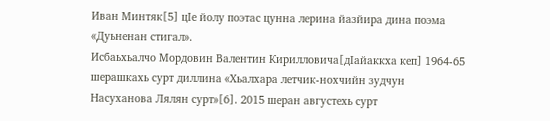Иван Минтяк[5] цӀе йолу поэтас цунна лерина йазйира дина поэма «Дуьненан стигал».
Исбаьхьалчо Мордовин Валентин Кирилловича[дӀайаккха кеп] 1964-65 шерашкахь сурт диллина «Хьалхара летчик-нохчийн зудчун Насуханова Лялян сурт»[6]. 2015 шеран августехь сурт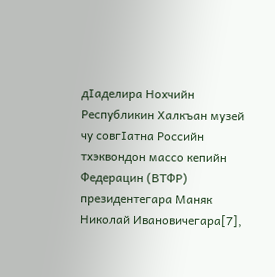дӀаделира Нохчийн Республикин Халкъан музей чу совгӀатна Российн тхэквондон массо кепийн Федерацин (ВТФР) президентегара Маняк Николай Ивановичегара[7],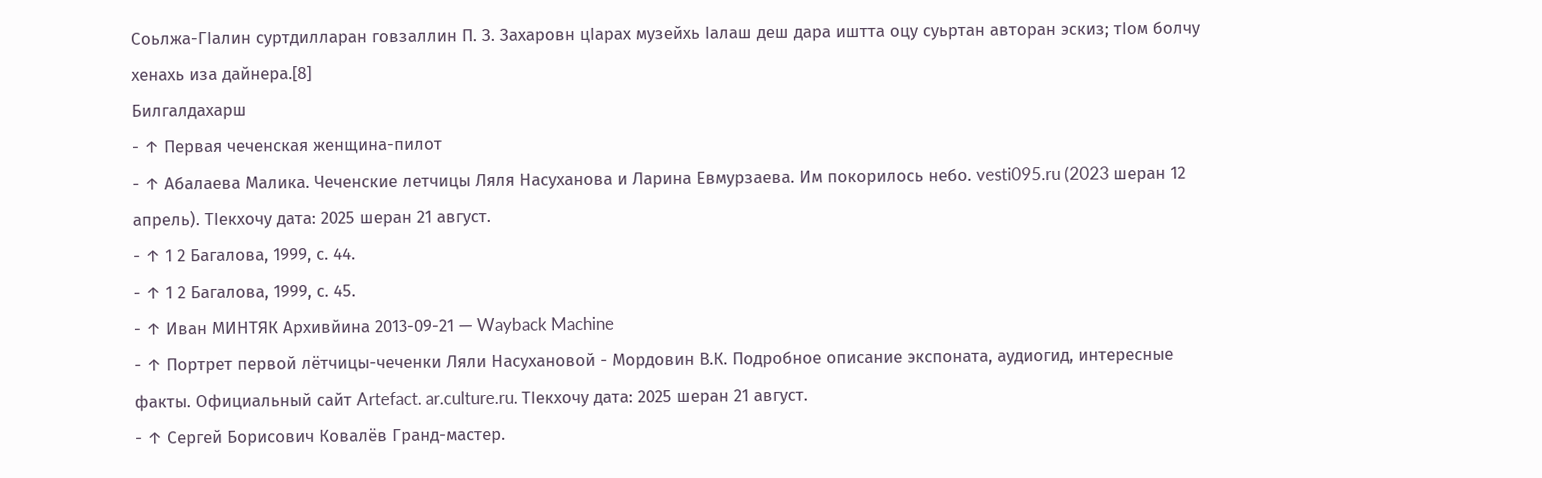Соьлжа-ГӀалин суртдилларан говзаллин П. З. Захаровн цӀарах музейхь Ӏалаш деш дара иштта оцу суьртан авторан эскиз; тӀом болчу хенахь иза дайнера.[8]
Билгалдахарш
- ↑ Первая чеченская женщина-пилот
- ↑ Абалаева Малика. Чеченские летчицы Ляля Насуханова и Ларина Евмурзаева. Им покорилось небо. vesti095.ru (2023 шеран 12 апрель). ТӀекхочу дата: 2025 шеран 21 август.
- ↑ 1 2 Багалова, 1999, с. 44.
- ↑ 1 2 Багалова, 1999, с. 45.
- ↑ Иван МИНТЯК Архивйина 2013-09-21 — Wayback Machine
- ↑ Портрет первой лётчицы-чеченки Ляли Насухановой - Мордовин В.К. Подробное описание экспоната, аудиогид, интересные факты. Официальный сайт Artefact. ar.culture.ru. ТӀекхочу дата: 2025 шеран 21 август.
- ↑ Сергей Борисович Ковалёв Гранд-мастер.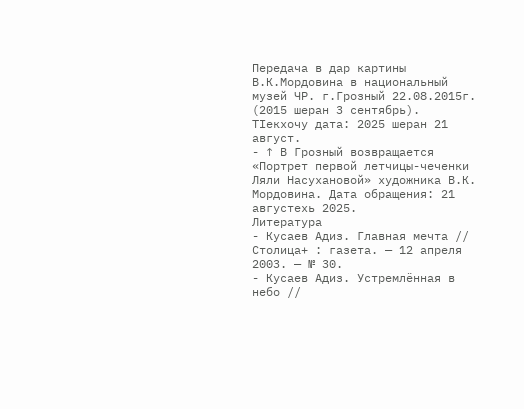Передача в дар картины В.К.Мордовина в национальный музей ЧР. г.Грозный 22.08.2015г. (2015 шеран 3 сентябрь). ТӀекхочу дата: 2025 шеран 21 август.
- ↑ В Грозный возвращается «Портрет первой летчицы-чеченки Ляли Насухановой» художника В.К. Мордовина. Дата обращения: 21 августехь 2025.
Литература
- Кусаев Адиз. Главная мечта // Столица+ : газета. — 12 апреля 2003. — № 30.
- Кусаев Адиз. Устремлённая в небо //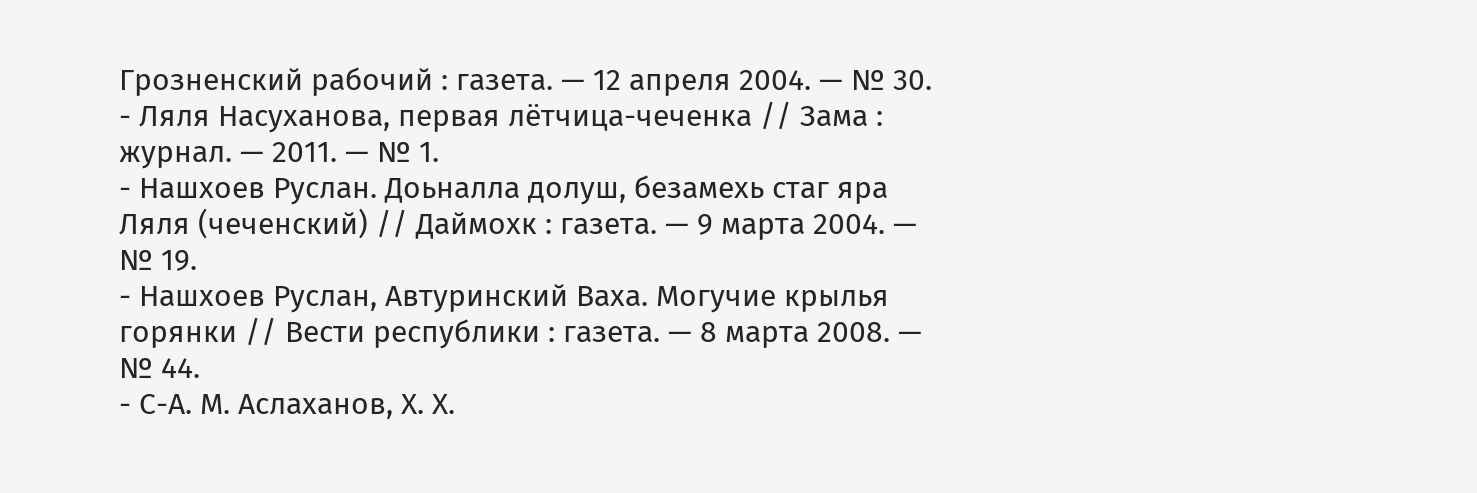Грозненский рабочий : газета. — 12 апреля 2004. — № 30.
- Ляля Насуханова, первая лётчица-чеченка // Зама : журнал. — 2011. — № 1.
- Нашхоев Руслан. Доьналла долуш, безамехь стаг яра Ляля (чеченский) // Даймохк : газета. — 9 марта 2004. — № 19.
- Нашхоев Руслан, Автуринский Ваха. Могучие крылья горянки // Вести республики : газета. — 8 марта 2008. — № 44.
- С-А. М. Аслаханов, Х. Х.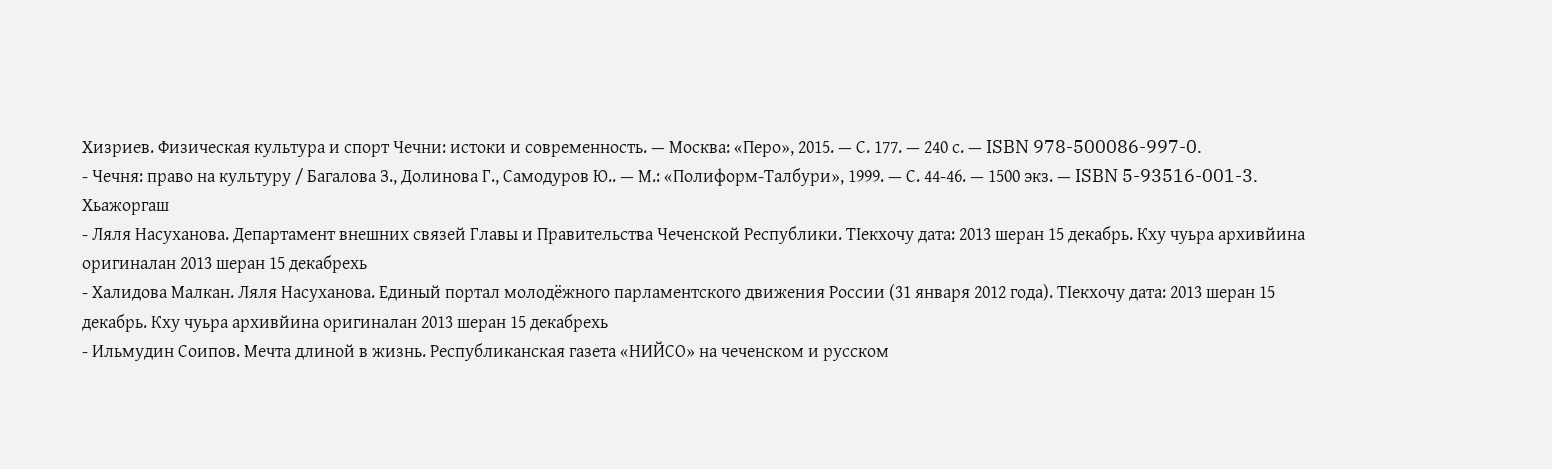Хизриев. Физическая культура и спорт Чечни: истоки и современность. — Москва: «Перо», 2015. — С. 177. — 240 с. — ISBN 978-500086-997-0.
- Чечня: право на культуру / Багалова З., Долинова Г., Самодуров Ю.. — М.: «Полиформ-Талбури», 1999. — С. 44-46. — 1500 экз. — ISBN 5-93516-001-3.
Хьажоргаш
- Ляля Насуханова. Департамент внешних связей Главы и Правительства Чеченской Республики. ТӀекхочу дата: 2013 шеран 15 декабрь. Кху чуьра архивйина оригиналан 2013 шеран 15 декабрехь
- Халидова Малкан. Ляля Насуханова. Единый портал молодёжного парламентского движения России (31 января 2012 года). ТӀекхочу дата: 2013 шеран 15 декабрь. Кху чуьра архивйина оригиналан 2013 шеран 15 декабрехь
- Ильмудин Соипов. Мечта длиной в жизнь. Республиканская газета «НИЙСО» на чеченском и русском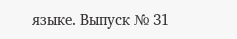языке. Выпуск № 31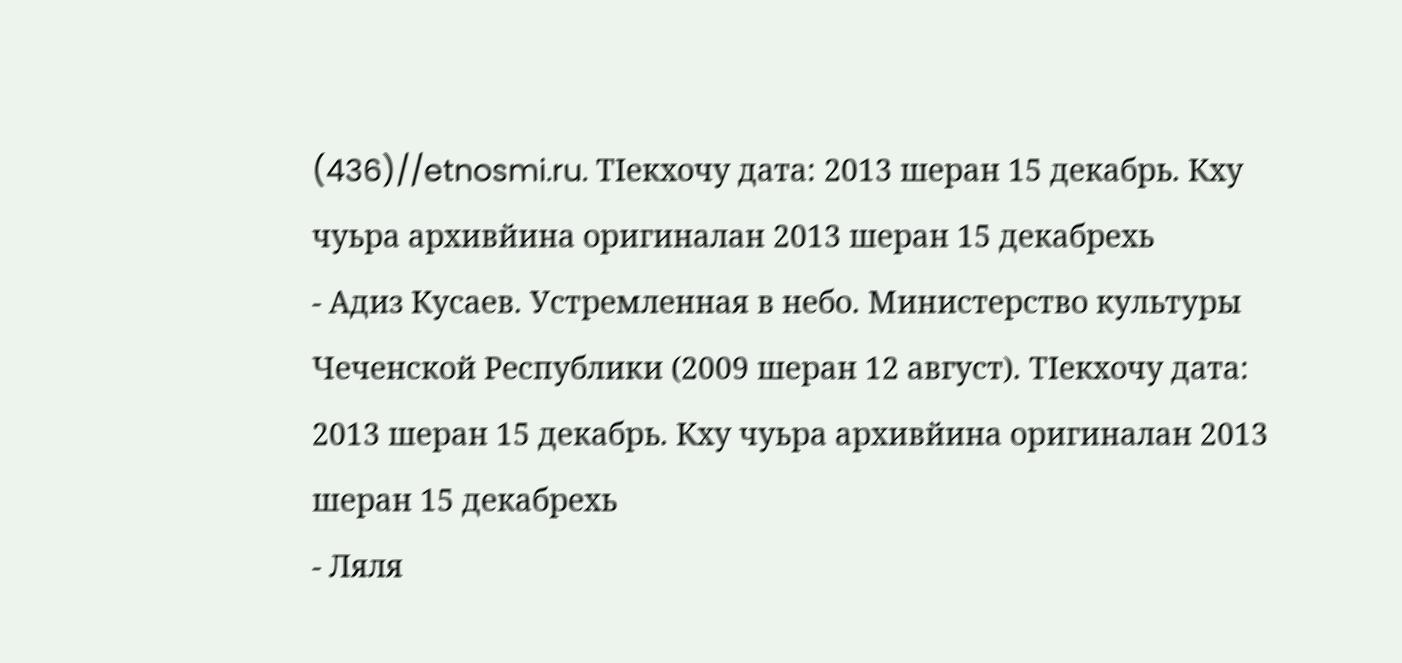(436)//etnosmi.ru. ТӀекхочу дата: 2013 шеран 15 декабрь. Кху чуьра архивйина оригиналан 2013 шеран 15 декабрехь
- Адиз Кусаев. Устремленная в небо. Министерство культуры Чеченской Республики (2009 шеран 12 август). ТӀекхочу дата: 2013 шеран 15 декабрь. Кху чуьра архивйина оригиналан 2013 шеран 15 декабрехь
- Ляля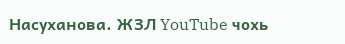Насуханова. ЖЗЛ YouTube чохь